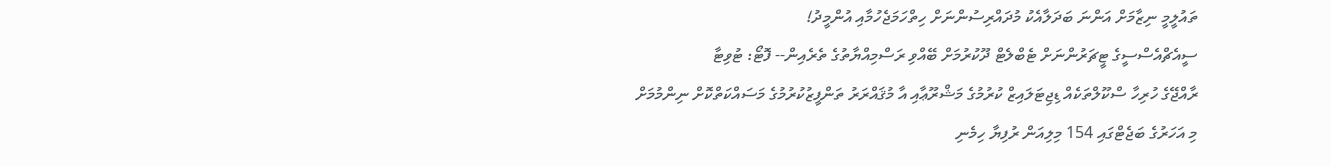ތައުލީމީ ނިޒާމަށް އަންނަ ބަދަލާއެކު މުދައްރިސުންނަށް ހިތްހަމަޖެހުމާއި އުންމީދު!
ސީއެޗްއެސްސީގެ ޓީޗަރުންނަށް ޓެބްލެޓް ދޫކުރުމަށް ބޭއްވި ރަސްމިއްޔާތުގެ ތެރެއިން-- ފޮޓޯ: ޓުވިޓާ
ރާއްޖޭގެ ހުރިހާ ސްކޫލްތަކެއް ޑިޖިޓަލައިޒް ކުރުމުގެ މަޝްރޫޢާއި އާ މުޤައްރަރު ތަންފީޒުކުރުމުގެ މަސައްކަތްކޮށް ނިންމުމަށް މި އަހަރުގެ ބަޖެޓްގައި 154 މިލިއަން ރުފިޔާ ހިމެނި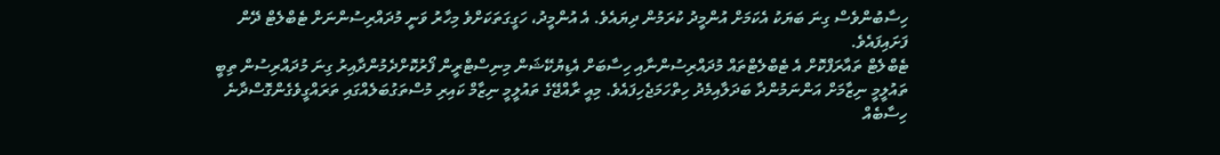ހިސާބުންވެސް ގިނަ ބަޔަކު އެކަމަށް އުންމީދު ކުރަމުން ދިޔައެވެ. އެ އުންމީދު، ހަގީގަތަކަށްވެ މިހާރު ވަނީ މުދައްރިސުންނަށް ޓެބްލެޓް ދޭން ފަށައިފައެވެ.
ޓެބްލެޓް ތައާރަފްކޮށް އެ ޓެބްލެޓްތައް މުދައްރިސުންނާއި ހިސާބަށް އެޑިޔުކޭޝަން މިނިސްޓްރީން ފޯރުކޮށްދެމުންދާއިރު ގިނަ މުދައްރިސުން ތިބީ ތައުލީމީ ނިޒާމަށް އަންނަމުންދާ ބަދަލާއިމެދު ހިތްހަމަޖެހިފައެވެ. މިއީ ރާއްޖޭގެ ތައުލީމީ ނިޒާމް ކައިރި މުސްތަގުބަލެއްގައި ތަރައްގީވެގެންގޮސްދާނެ ހިސާބެއް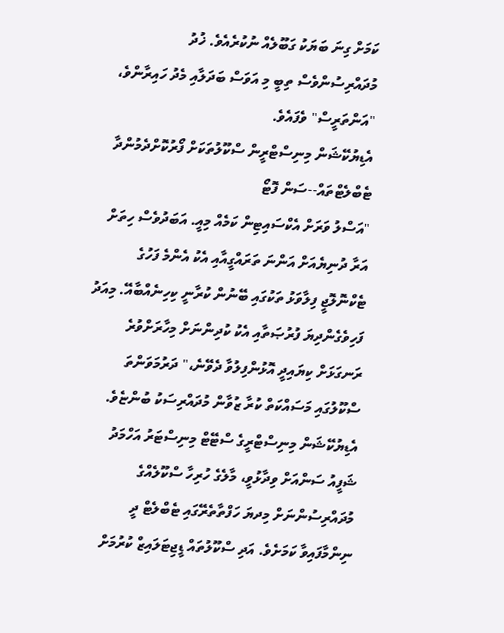ކަމަށް ގިނަ ބަޔަކު ގަބޫލެއް ނުކުރެއެވެ. ޚުދު މުދައްރިސުންވެސް ތިބީ މި އަވަސް ބަދަލާއި މެދު ހައިރާންވެ، "އަންތަރީސް" ވެފައެވެ.
އެޑިޔުކޭޝަން މިނިސްޓްރީން ސްކޫލުތަކަށް ފޯރުކޮށްދެމުންދާ ޓެބްލެޓްތައް--ސަން ފޮޓޯ
"އަސްލު ވަރަށް އެކްސައިޓިން ކަމެއް މިއީ. އަބަދުވެސް ހިތަށް އަރާ ދުނިޔެއަށް އަންނަ ތަރައްގީއާއި އެކު އެންމެ ފަހުގެ ޓެކްނޮލޮޖީ ފިލާވަޅު ތަކުގައި ބޭނުން ކުރާނީ ކިހިނެއްބާއޭ. މިއަދު ފަހިވެގެންދިޔަ ފުރުޞަތާއި އެކު ކުދިންނަށް މިހާރަށްވުރެ ރަނގަޅަށް ކިޔައިދީ އޮޅުންފިލުވާ ދެވޭނެ،" ދަރުމަވަންތަ ސްކޫލުގައި މަސައްކަތް ކުރާ ޒުވާން މުދައްރިސަކު ބުންޏެވެ.
އެޑިޔުކޭޝަން މިނިސްޓްރީގެ ސްޓޭޓް މިނިސްޓަރު އަހްމަދު ޝަފީއު ސަންއަށް ވިދާޅުވީ، މާލެގެ ހުރިހާ ސްކޫލެއްގެ މުދައްރިސުންނަށް މިދޔަ ހަފްތާތެރޭގައި ޓެބްލެޓް ދީ ނިންމާފައިވާ ކަމަށެވެ. އަދި ސްކޫލުތައް ޑީޖިޓަލައިޒް ކުރުމަށް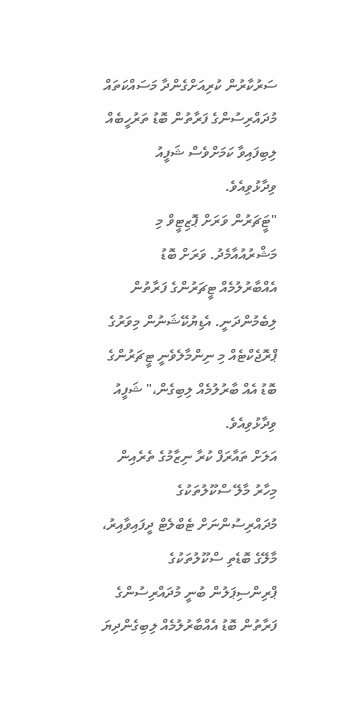ސަރުކާރުން ކުރިއަށްގެންދާ މަސައްކަތައް މުދައްރިސުންގެ ފަރާތުން ބޮޑު ތަރުހީބެއް ލިބިފައިވާ ކަމަށްވެސް ޝަފީއު ވިދާޅުވިއެވެ.
"ޓީަޗަރުން ވަރަށް ޕޮޒިޓީވް މި މަޝްރުއުއާމެދު. ވަރަށް ބޮޑު އެއްބާރުލުމެއް ޓީޗަރުންގެ ފަރާތުން ލިބެމުންދަނީ. އެޑިޔުކޭޝަނުން މިވަރުގެ ޕްރޮޖެކްޓެއް މި ނިންމާލެވެނީ ޓީޗަރުންގެ ބޮޑު އެއް ބާރުލުމެއް ލިބިގެން،" ޝަފީއު ވިދާޅުވިއެވެ.
އަލަށް ތައާރަފް ކުރާ ނިޒާމުގެ ތެރެއިން މިހާރު މާލޭ ސްކޫލުތަކުގެ މުދައްރިސުންނަށް ޓެބްލެޓް ދީފައިވާއިރު، މާލޭގެ ބޮޑެތި ސްކޫލުތަކުގެ ޕްރިންސިޕަލުން ބުނީ މުދައްރިސުންގެ ފަރާތުން ބޮޑު އެއްބާރުލުމެއް ލިބިގެންދިޔަ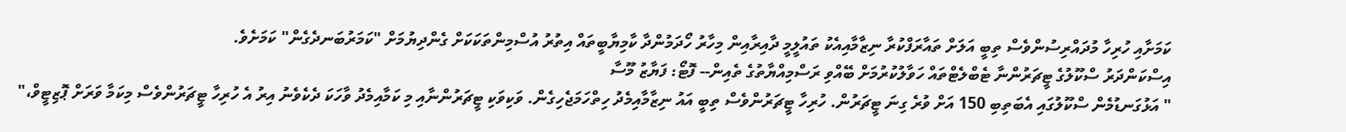ކަމަށާއި ހުރިހާ މުދައްރިސުންވެސް ތިބީ އަލަށް ތައާރަފްކުރާ ނިޒާމާއިއެކު ތައުލީމީ ދާއިރާއިން މިހާރު ހޯދަމުންދާ ކާމިޔާބީތައް އިތުރު އުސްމިންތަކަކަށް ގެންދިޔުމަށް "ކަމަރުބަނދެގެން" ކަމަށެވެ.
އިސްކަންދަރު ސްކޫލުގެ ޓީޗަރުންނާ ޓެބްލެޓްތައް ހަވާލުކުރުމަށް ބޭއްވި ރަސްމިއްޔާތުގެ ތެއިން-- ފޮޓޯ: ފަޔާޒު މޫސާ
" އަޅުގަނޑުމެން ސްކޫލުގައި އެބަތިބި 150 އަށް ވުރެ ގިނަ ޓީޗަރުން. ހުރިހާ ޓީޗަރުންވެސް ތިބީ އައު ނިޒާމާއިމެދު ހިތްހަމަޖެހިގެން. ވަކިވަކި ޓީޗަރުންނާއި މި ކަމާއިމެދު ވާހަކަ ދެކެވެނު އިރު އެ ހުރިހާ ޓީޗަރުންވެސް މިކަމާ ވަރަށް ޕޮޒިޓީވް،"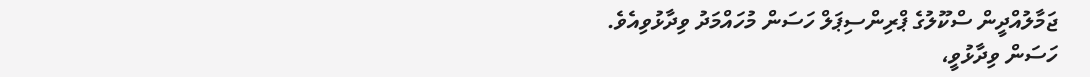ޖަމާލުއްދީން ސްކޫލުގެ ޕްރިންސިޕަލް ހަސަން މުހައްމަދު ވިދާޅުވިއެވެ.
ހަސަން ވިދާޅުވީ،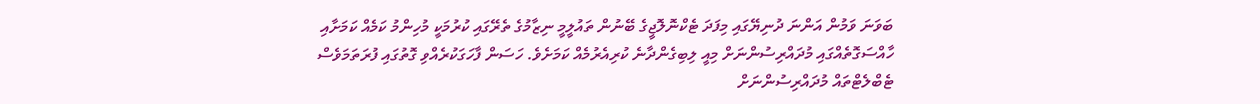ބަވަނަ ވަމުން އަންނަ ދުނިޔޭގައި މިފަދަ ޓެކްނޮލޮޖީގެ ބޭނުން ތައުލީމީ ނިޒާމުގެ ތެރޭގައި ކުރުމަކީ މުހިންމު ކަމެއް ކަމަށާއި ހާއްސަގޮތެއްގައި މުދައްރިސުންނަށް މިއީ ލިބިގެންދާނެ ކުރިއެރުމެއް ކަމަށެވެ. ހަސަން ފާހަގަކުރެއްވި ގޮތުގައި ފުރަތަމަވެސް ޓެބްލެޓްތައް މުދައްރިސުންނަށް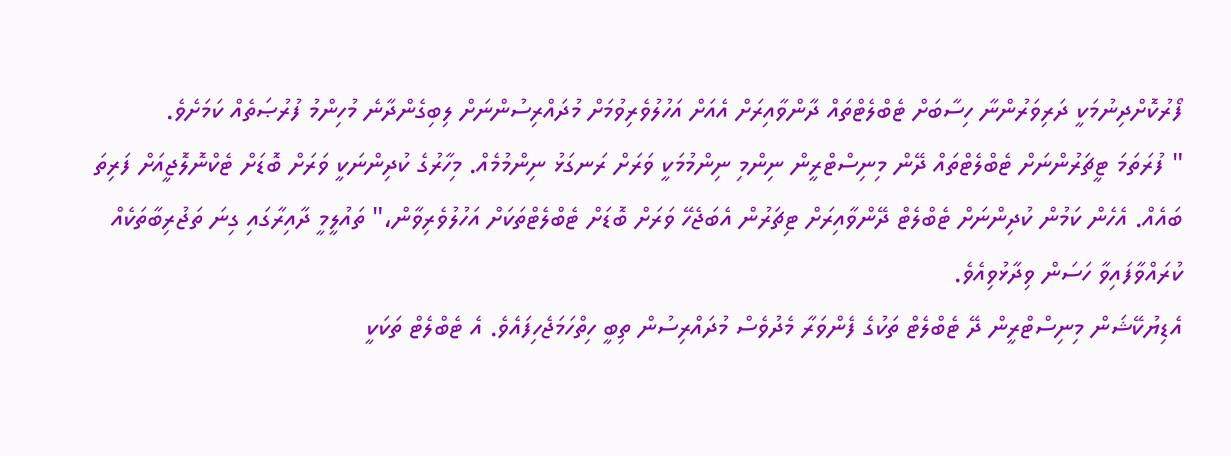ފޯރުކޮށްދިނުމަކީ ދަރިވަރުންނާ ހިސާބަށް ޓެބްލެޓްތައް ދާންވާއިރަށް އެއަށް އަހުލުވެރިވުމަށް މުދައްރިސުންނަށް ލިބިގެންދާނެ މުހިންމު ފުރުޞަތެއް ކަމަށެވެ.
" ފުރަތަމަ ޓީޗަރުންނަށް ޓެބްލެޓްތައް ދޭން މިނިސްޓްރީން ނިންމި ނިންމުމަކީ ވަރަށް ރަނގަޅު ނިންމުމެއް. މިހާރުގެ ކުދިންނަކީ ވަރަށް ބޮޑަށް ޓެކްނޮލޮޖީއަށް ފަރިތަ ބައެއް. އެހެން ކަމުން ކުދިންނަށް ޓެބްލެޓް ދޭންވާއިރަށް ޓިޗަރުން އެބަޖެހޭ ވަރަށް ބޮޑަށް ޓެބްލެޓްތަކަށް އަހުލުވެރިވާން،" ތައުލީމީ ދާއިރާގައި ގިނަ ތަޖުރިބާތަކެއް ކުރައްވާފައިވާ ހަސަން ވިދާޅުވިއެވެ.
އެޑިޔުކޭޝަން މިނިސްޓްރީން ދޭ ޓެބްލެޓް ތަކުގެ ފެންވަރާ މެދުވެސް މުދައްރިސުން ތިބީ ހިތްހަމަޖެހިފައެވެ. އެ ޓެބްލެޓް ތަކަކީ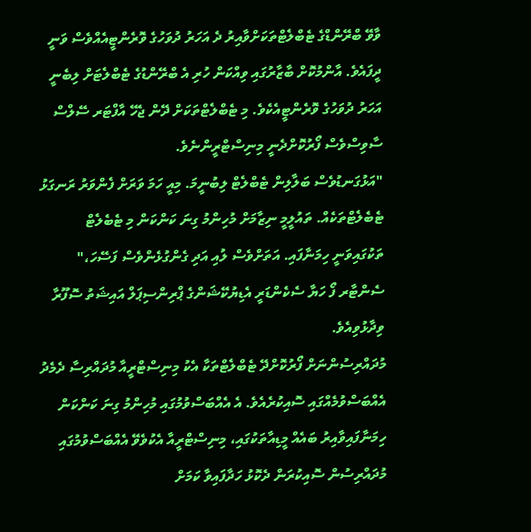ވާވޭ ބްރޭންޑްގެ ޓެބްލެޓްތަކަށްވާއިރު ދެ އަހަރު ދުވަހުގެ ވޮރެންޓީއެއްވެސް ވަނީ ދީފައެވެ. އާންމުކޮށް ބާޒާރުގައި ވިއްކަން ހުރި އެ ބްރޭންޑުގެ ޓެބްލެޓަށް ލިބެނީ އަހަރު ދުވަހުގެ ވޮރެންޓީއެކެވެ. މި ޓެބްލެޓްތަކަށް ދޭން ޖެހޭ އާފްޓަރ ސޭލްސް ސާވިސްވެސް ފޯރުކޮށްދެނީ މިނިސްޓްރީންނެވެ.
"އަޅުގަނޑުވެސް ބަލާލިން ޓެބްލެޓް ލިބުނީމަ. މިއީ ހަމަ ވަރަށް ފެންވަރު ރަނގަޅު ޓެބެލެޓްތަކެއް. ތައުލީމީ ނިޒާމަށް މުހިންމު ގިނަ ކަންކަން މި ޓެބެލެޓް ތަކުގައިވަނީ ހިމަނާފައި. އަތަށްވެސް ލުއި އަދި ގެންގުޅެންވެސް ފަސޭހަ،" ސެންޓާރ ފޯ ހަޔާ ސެކެންޑަރީ އެޑިޔުކޭޝަންގެ ޕްރިންސިޕަލް އައިޝަތު ސޮފޫރާ ވިދާޅުވިއެވެ.
މުދައްރިސުންނަށް ފޯރުކޮށްދޭ ޓެބްލެޓްތަކާ އެކު މިނިސްޓްރީއާ މުދައްރިސާ ދެމެދު އެއްބަސްވުމެއްގައި ސޮއިކުރެއެވެ. އެ އެއްބަސްވުމުގައި މުހިންމު ގިނަ ކަންކަން ހިމަނާފައިވާއިރު ބައެއް މީޑިއާތަކުގައި، މިނިސްޓްރީއާ އެކުވެވޭ އެއްބަސްވުމުގައި މުދައްރިސުން ސޮއިކުރަން ދެކޮޅު ހަދާފައިވާ ކަމަށް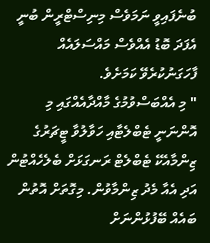ބުނެފައިވީ ނަމަވެސް މިނިސްޓްރީން ބުނީ އެފަދަ ބޮޑު އެއްވެސް މައްސަލައެއް ފާހަގަނުކުރެވޭ ކަމަށެވެ.
" މި އެއްބަސްވުމުގެ މާއްދާއެއްގައި މި އޮންނަނީ ޓެބްލެޓާއި ހަވާލުވާ ޓީޗަރުގެ ޒިންމާއެކޭ ޓެބްލެޓް ރަނގަޅަށް ބެލެހެއްޓުން އަދި އެއާ މެދު ޒިންމާވުން. މިގޮތަށް އޮތުން ބައެއް ބޭފުޅުންނަށް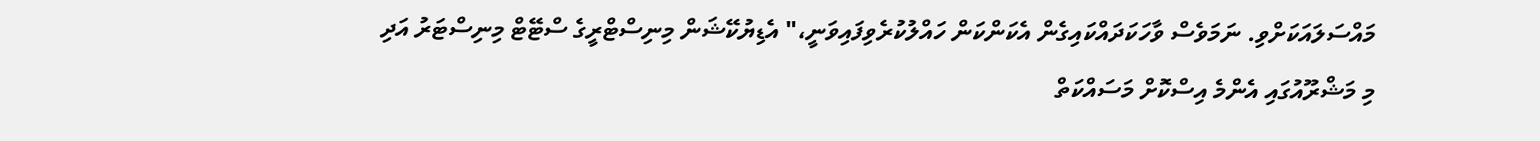މައްސަލައަކަށްވި. ނަމަވެސް ވާހަކަދައްކައިގެން އެކަންކަން ހައްލުކުރެވިފައިވަނީ،" އެޑިޔުކޭޝަން މިނިސްޓްރީގެ ސްޓޭޓް މިނިސްޓަރު އަދި މި މަޝްރޫއުގައި އެންމެ އިސްކޮށް މަސައްކަތް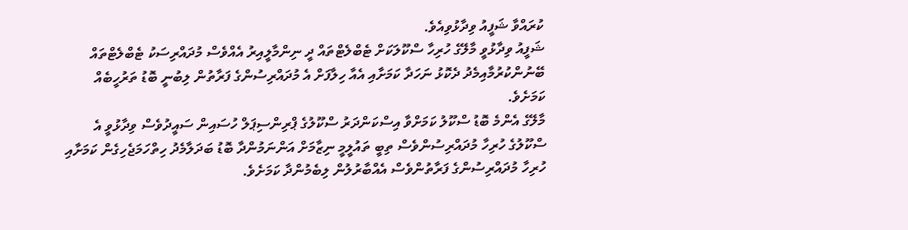ކުރައްވާ ޝަފީއު ވިދާޅުވިއެވެ.
ޝަފީއު ވިދާޅުވީ މާލޭގެ ހުރިހާ ސްކޫލަކަށް ޓެބްލެޓްތައް ދީ ނިންމާލީއިރު އެއްވެސް މުދައްރިސަކު ޓެބްލެޓްތައް ބޭނުންކުރުމާއިމެދު ދެކޮޅު ނަހަދާ ކަމަށާއި އެއާ ހިލާފަށް އެ މުދައްރިސުންގެ ފަރާތުން ލިބުނީ ބޮޑު ތަރުހީބެއް ކަމަށެވެ.
މާލޭގެ އެންމެ ބޮޑު ސްކޫލު ކަމަށްވާ އިސްކަންދަރު ސްކޫލުގެ ޕްރިންސިޕަލް ހުސައިން ސައީދުވެސް ވިދާޅުވީ އެ ސްކޫލުގެ ހުރިހާ މުދައްރިސުންވެސް ތިބީ ތައުލީމީ ނިޒާމަށް އަންނަމުންދާ ބޮޑު ބަދަލާމެދު ހިތްހަމަޖެހިގެން ކަމަށާއި ހުރިހާ މުދައްރިސުންގެ ފަރާތުންވެސް އެއްބާރުލުން ލިބެމުންދާ ކަމަށެވެ.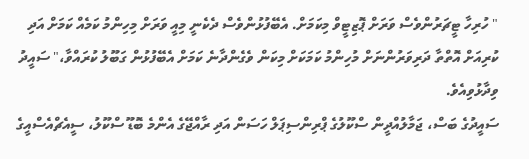" ހުރިހާ ޓީޗަރުންވެސް ވަރަށް ޕޮޒިޓީވް މިކަމަށް. އެބޭފުޅުންވެސް ދެކެނީ މިއީ ވަރަށް މިހިންމު ކަމެއް ކަމަށް އަދި ކުރިއަށް އޮތްތާ ދަރިވަރުންނަށް މުހިންމު ކަމަކަށް މިކަން ވެގެންދާނެ ކަމަށް އެބޭފުޅުން ގަބޫލު ކުރައްވާ،" ސައީދު ވިދާޅުވިއެވެ.
ސައީދުގެ ބަސް، ޖަމާލުއްދީން ސްކޫލުގެ ޕްރިންސިޕަލް ހަސަން އަދި ރާއްޖޭގެ އެންމެ ބޮޑޫ ސްކޫލު، ސީއެޗްއެސްއީގެ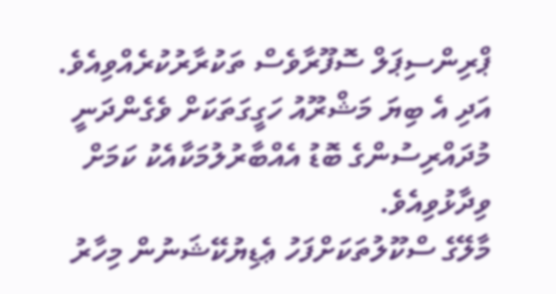ޕްރިންސިޕަލް ސޮފޫރާވެސް ތަކުރާރުކުރެއްވިއެވެ. އަދި އެ ބިޔަ މަޝްރޫއު ހަގީގަތަކަށް ވެގެންދަނީ މުދައްރިސުންގެ ބޮޑު އެއްބާރުލުމަކާއެކު ކަމަށް ވިދާޅުވިއެވެ.
މާލޭގެ ސްކޫލުތަކަށްފަހު ޢެޑިޔުކޭޝަނުން މިހާރު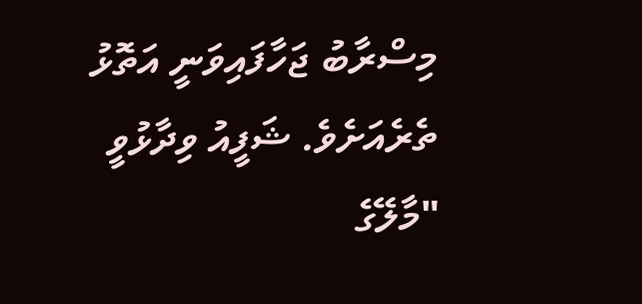މިސްރާބު ޖަހާފައިވަނީ އަތޮޅު ތެރެއަށެވެ. ޝަފީއު ވިދާޅުވީ "މާލޭގެ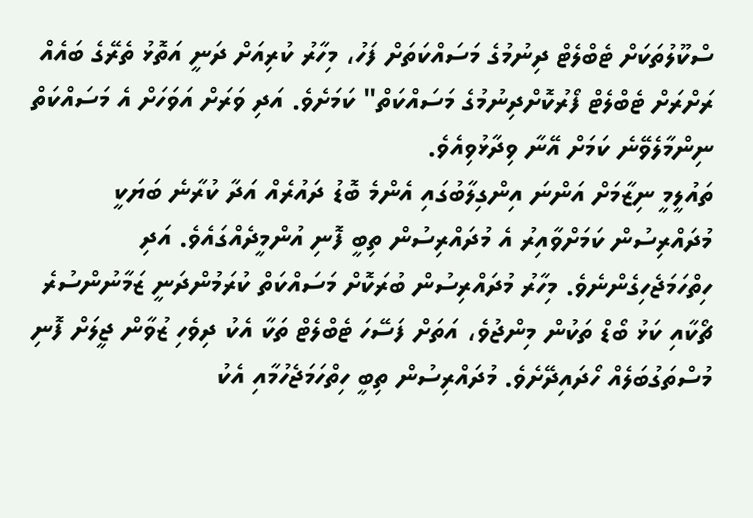ސްކޫލުތަކަށް ޓެބްލެޓް ދިނުމުގެ މަސައްކަތަށް ފަހު، މިހާރު ކުރިއަށް ދަނީ އަތޮޅު ތެރޭގެ ބައެއް ރަށްރަށް ޓެބްލެޓް ފޯރުކޮށްދިނުމުގެ މަސައްކަތް" ކަމަށެވެ. އަދި ވަރަށް އަވަހަށް އެ މަސައްކަތް ނިންމާލެވޭނެ ކަމަށް އޭނާ ވިދާޅުވިއެވެ.
ތައުލީމީ ނިޒާމަށް އަންނަ އިންގިލާބުގައި އެންމެ ބޮޑު ދައުރެއް އަދާ ކުރާނެ ބަޔަކީ މުދައްރިސުން ކަމަށްވާއިރު އެ މުދައްރިސުން ތިބީ ފޮނި އުންމީދެއްގައެވެ. އަދި ހިތްހަމަޖެހިގެންނެވެ. މިހާރު މުދައްރިސުން ބުރަކޮށް މަސައްކަތް ކުރަމުންދަނީ ޒަމާނުންސުރެ ޗޯކާއި ކަޅު ބޯޑް ތަކުން މިންޖުވެ، އަތަށް ފަސޭހަ ޓެބްލެޓް ތަކާ އެކު ދިވެހި ޒުވާން ޖީލަށް ފޮނި މުސްތަގުބަލެއް ހޯދައިދޭށެވެ. މުދައްރިސުން ތިބީ ހިތްހަމަޖެހުމާއި އެކު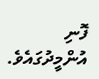ފޮނި އުންމީދުގައެވެ.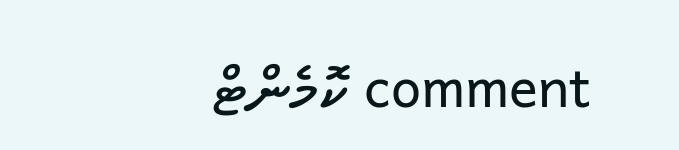comment ކޮމެންޓް